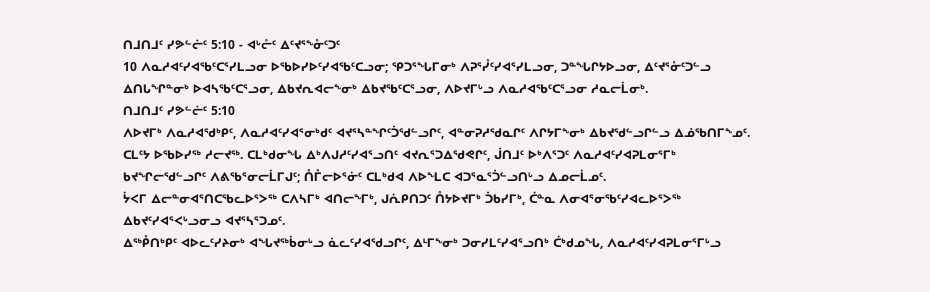ᑎᒧᑎᒧᑦ ᓯᕗᓪᓖᑦ 5:10 - ᐊᒡᓔᑦ ᐃᑦᔪᕐᖕᓁᑦᑐᑦ
10 ᐱᓇᓱᐊᑦᓯᐊᖃᑦᑕᕐᓯᒪᓗᓂ ᐅᖃᐅᓯᐅᑦᓯᐊᖃᑦᑕᓗᓂ; ᕿᑐᕐᖓᒥᓂᒃ ᐱᕈᕐᓮᑦᓯᐊᕐᓯᒪᓗᓂ, ᑐᓐᖓᒋᔭᐅᓗᓂ, ᐃᑦᔪᕐᓁᑦᑐᓪᓗ ᐃᑎᒐᖏᓐᓂᒃ ᐅᐊᓴᖃᑦᑕᕐᓗᓂ, ᐃᑲᔪᕆᐊᓕᖕᓂᒃ ᐃᑲᔪᖃᑦᑕᕐᓗᓂ, ᐱᐅᔪᒥᒡᓗ ᐱᓇᓱᐊᖃᑦᑕᕐᓗᓂ ᓱᓇᓕᒫᓂᒃ.
ᑎᒧᑎᒧᑦ ᓯᕗᓪᓖᑦ 5:10
ᐱᐅᔪᒥᒃ ᐱᓇᓱᐊᖁᒃᑭᑦ, ᐱᓇᓱᐊᑦᓯᐊᕐᓂᒃᑯᑦ ᐊᔪᕐᓴᓐᖏᑦᑑᖁᓪᓗᒋᑦ, ᐊᓐᓂᕈᓱᖁᓇᒋᑦ ᐱᒋᔭᒥᖕᓂᒃ ᐃᑲᔪᖁᓪᓗᒋᓪᓗ ᐃᓅᖃᑎᒥᖕᓄᑦ.
ᑕᒪᑦᔭ ᐅᖃᐅᓯᖅ ᓱᓕᔪᖅ. ᑕᒪᒃᑯᓂᖓ ᐃᒃᐱᒍᓱᑦᓯᐊᕐᓗᑎᑦ ᐊᔪᕆᕐᑐᐃᖁᕙᒋᑦ, ᒎᑎᒧᑦ ᐅᒃᐱᕐᑐᑦ ᐱᓇᓱᐊᑦᓯᐊᕈᒪᓂᕐᒥᒃ ᑲᔪᖏᓕᖁᓪᓗᒋᑦ ᐱᕕᖃᕐᓂᓕᒫᒥᒍᑦ; ᑍᒤᓕᐅᕐᓃᑦ ᑕᒪᒃᑯᐊ ᐱᐅᖕᒪᑕ ᐊᑐᕐᓇᕐᑑᓪᓗᑎᒡᓗ ᐃᓄᓕᒫᓄᑦ.
ᔮᐸᒥ ᐃᓕᓐᓂᐊᕐᑎᑕᖃᓚᐅᕐᐳᖅ ᑕᐱᓴᒥᒃ ᐊᑎᓕᖕᒥᒃ, ᒍᕇᑭᑎᑐᑦ ᑍᔭᐅᔪᒥᒃ ᑑᑲᓯᒥᒃ, ᑖᓐᓇ ᐱᓂᐊᕐᓂᖃᑦᓯᐊᓚᐅᕐᐳᖅ ᐃᑲᔪᑦᓯᐊᕐᐸᒡᓗᓂᓗ ᐊᔪᕐᓴᕐᑐᓄᑦ.
ᐃᖅᑬᑎᒃᑭᑦ ᐊᐅᓚᑦᓯᔨᓂᒃ ᐊᖓᔪᖅᑳᓂᒡᓗ ᓈᓚᑦᓯᐊᖁᓗᒋᑦ, ᐃᒻᒥᖕᓂᒃ ᑐᓂᓯᒪᑦᓯᐊᕐᓗᑎᒃ ᑖᒃᑯᓄᖓ, ᐱᓇᓱᐊᑦᓯᐊᕈᒪᓂᕐᒥᒡᓗ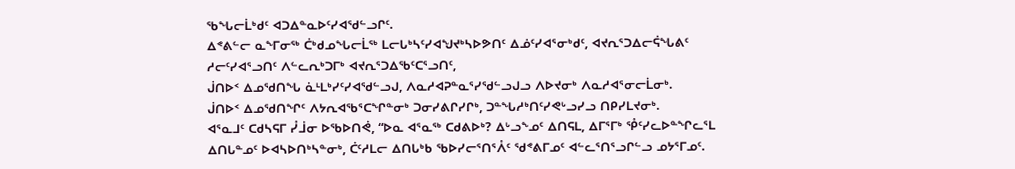ᖃᖓᓕᒫᒃᑯᑦ ᐊᑐᐃᓐᓇᐅᑦᓯᐊᖁᓪᓗᒋᑦ.
ᐃᕝᕕᓪᓕ ᓇᖕᒥᓂᖅ ᑖᒃᑯᓄᖓᓕᒫᖅ ᒪᓕᒐᒃᓴᑦᓯᐊᖑᔪᒃᓴᐅᕗᑎᑦ ᐃᓅᑦᓯᐊᕐᓂᒃᑯᑦ, ᐊᔪᕆᕐᑐᐃᓕᕌᖓᕕᑦ ᓱᓕᑦᓯᐊᕐᓗᑎᑦ ᐱᓪᓚᕆᒃᑐᒥᒃ ᐊᔪᕆᕐᑐᐃᖃᑦᑕᕐᓗᑎᑦ,
ᒎᑎᐅᑉ ᐃᓄᖁᑎᖓ ᓈᒻᒪᒃᓯᑦᓯᐊᖁᓪᓗᒍ, ᐱᓇᓱᐊᕈᓐᓇᕐᓯᖁᓪᓗᒍᓗ ᐱᐅᔪᓂᒃ ᐱᓇᓱᐊᕐᓂᓕᒫᓂᒃ.
ᒎᑎᐅᑉ ᐃᓄᖁᑎᖏᑦ ᐱᔭᕆᐊᖃᕐᑕᖏᓐᓂᒃ ᑐᓂᓯᕕᒋᓯᒋᒃ, ᑐᓐᖓᓱᒃᑎᑦᓯᕙᒡᓗᓯᓗ ᑎᑭᓯᒪᔪᓂᒃ.
ᐊᕐᓇᒧᑦ ᑕᑯᓴᕋᒥ ᓮᒨᓂ ᐅᖃᐅᑎᕚ, “ᐅᓇ ᐊᕐᓇᖅ ᑕᑯᕕᐅᒃ? ᐃᒡᓗᖕᓄᑦ ᐃᑎᕋᒪ, ᐃᒥᕐᒥᒃ ᕾᑦᓯᓚᐅᓐᖏᓚᕐᒪ ᐃᑎᒐᓐᓄᑦ ᐅᐊᓴᐅᑎᒃᓴᓐᓂᒃ, ᑖᑦᓱᒪᓕ ᐃᑎᒐᒃᑲ ᖃᐅᓯᓕᕐᑎᕐᐰᑦ ᖁᕝᕕᒥᓄᑦ ᐊᓪᓚᕐᑎᕐᓗᒋᓪᓗ ᓄᔭᕐᒥᓄᑦ.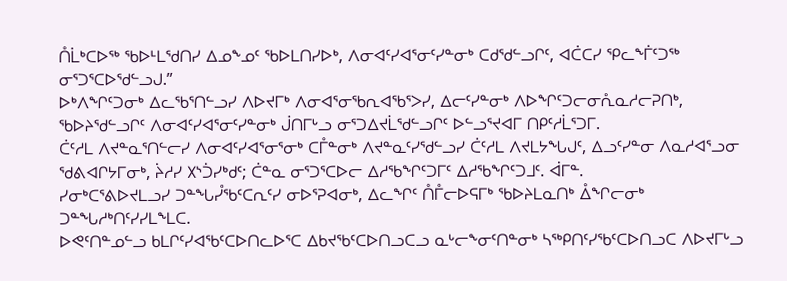ᑍᒫᒃᑕᐅᖅ ᖃᐅᒻᒪᖁᑎᓯ ᐃᓄᖕᓄᑦ ᖃᐅᒪᑎᓯᐅᒃ, ᐱᓂᐊᑦᓯᐊᕐᓂᑦᓯᓐᓂᒃ ᑕᑯᖁᓪᓗᒋᑦ, ᐊᑖᑕᓯ ᕿᓚᖕᒦᑦᑐᖅ ᓂᕐᑐᕐᑕᐅᖁᓪᓗᒍ.”
ᐅᒃᐱᖏᑦᑐᓂᒃ ᐃᓚᖃᕐᑎᓪᓗᓯ ᐱᐅᔪᒥᒃ ᐱᓂᐊᕐᓂᖃᕆᐊᖃᕐᐳᓯ, ᐃᓕᑦᓯᓐᓂᒃ ᐱᐅᖏᑦᑐᓕᓂᕅᓇᓱᓕᕈᑎᒃ, ᖃᐅᔨᖁᓪᓗᒋᑦ ᐱᓂᐊᑦᓯᐊᕐᓂᑦᓯᓐᓂᒃ ᒎᑎᒥᒡᓗ ᓂᕐᑐᐃᔪᒫᖁᓪᓗᒋᑦ ᐅᓪᓗᕐᔪᐊᒥ ᑎᑭᑦᓱᒫᕐᑐᒥ.
ᑖᑦᓱᒪ ᐱᔪᓐᓇᕐᑎᓪᓕᓯ ᐱᓂᐊᑦᓯᐊᕐᓂᕐᓂᒃ ᑕᒤᓐᓂᒃ ᐱᔪᓐᓇᑦᓯᖁᓪᓗᓯ ᑖᑦᓱᒪ ᐱᔪᒪᔭᖓᒍᑦ, ᐃᓗᑦᓯᓐᓂ ᐱᓇᓱᐊᕐᓗᓂ ᖁᕕᐊᒋᔭᒥᓂᒃ, ᔩᓱᓯ ᙭ᔅᑑᓯᒃᑯᑦ; ᑖᓐᓇ ᓂᕐᑐᕐᑕᐅᓕ ᐃᓱᖃᖏᑦᑐᒥᑦ ᐃᓱᖃᖏᑦᑐᒧᑦ. ᐋᒥᓐ.
ᓯᓂᒃᑕᕐᕕᐅᔪᒪᓗᓯ ᑐᓐᖓᓮᖃᑦᑕᕆᑦᓯ ᓂᐅᕐᕈᐊᓂᒃ, ᐃᓚᖏᑦ ᑍᒤᓕᐅᕋᒥᒃ ᖃᐅᔨᒪᓇᑎᒃ ᐂᖏᓕᓂᒃ ᑐᓐᖓᓱᒃᑎᑦᓯᓯᒪᖕᒪᑕ.
ᐅᕙᑦᑎᓐᓄᓪᓗ ᑲᒪᒋᑦᓯᐊᖃᑦᑕᐅᑎᓚᐅᕐᑕ ᐃᑲᔪᖃᑦᑕᐅᑎᓗᑕᓗ ᓇᒡᓕᖕᓂᑦᑎᓐᓂᒃ ᓴᖅᑭᑎᑦᓯᖃᑦᑕᐅᑎᓗᑕ ᐱᐅᔪᒥᒡᓗ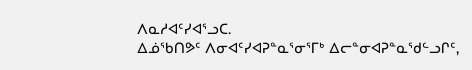ᐱᓇᓱᐊᑦᓯᐊᕐᓗᑕ.
ᐃᓅᖃᑎᕗᑦ ᐱᓂᐊᑦᓯᐊᕈᓐᓇᕐᓂᕐᒥᒃ ᐃᓕᓐᓂᐊᕈᓐᓇᖁᓪᓗᒋᑦ,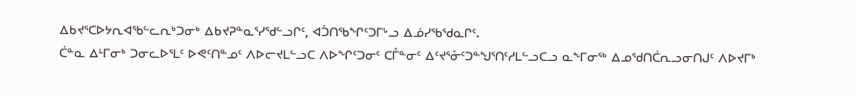ᐃᑲᔪᕐᑕᐅᔭᕆᐊᖃᓪᓚᕆᒃᑐᓂᒃ ᐃᑲᔪᕈᓐᓇᕐᓯᖁᓪᓗᒋᑦ, ᐊᑑᑎᖃᖏᑦᑐᒥᒡᓗ ᐃᓅᓯᖃᖁᓇᒋᑦ.
ᑖᓐᓇ ᐃᒻᒥᓂᒃ ᑐᓂᓚᐅᕐᒪᑦ ᐅᕙᑦᑎᓐᓄᑦ ᐱᐅᓕᔪᒪᓪᓗᑕ ᐱᐅᖏᑦᑐᓂᑦ ᑕᒤᓐᓂᑦ ᐃᑦᔪᕐᓁᑦᑐᓐᖑᕐᑎᑦᓱᒪᓪᓗᑕᓗ ᓇᖕᒥᓂᖅ ᐃᓄᖁᑎᑖᕆᓗᓂᑎᒍᑦ ᐱᐅᔪᒥᒃ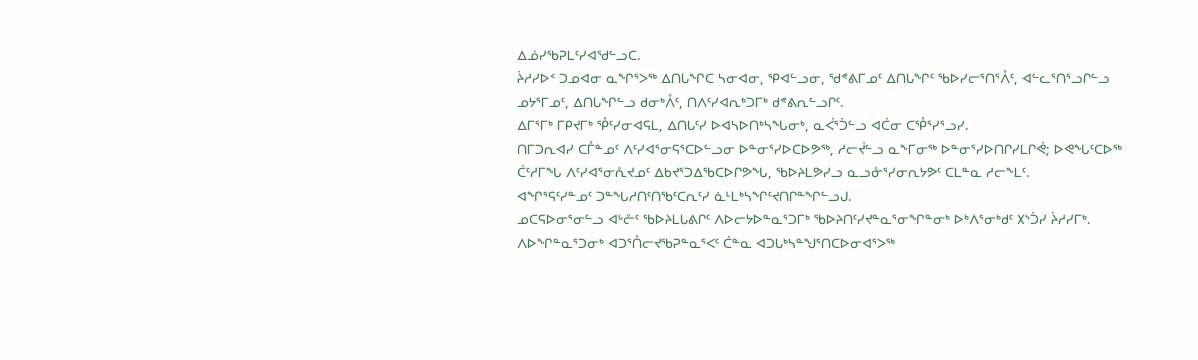ᐃᓅᓯᖃᕈᒪᑦᓯᐊᖁᓪᓗᑕ.
ᔩᓱᓯᐅᑉ ᑐᓄᐊᓂ ᓇᖏᕐᐳᖅ ᐃᑎᒐᖏᑕ ᓴᓂᐊᓂ, ᕿᐊᓪᓗᓂ, ᖁᕝᕕᒥᓄᑦ ᐃᑎᒐᖏᑦ ᖃᐅᓯᓕᕐᑎᕐᐰᑦ, ᐊᓪᓚᕐᑎᕐᓗᒋᓪᓗ ᓄᔭᕐᒥᓄᑦ, ᐃᑎᒐᖏᓪᓗ ᑯᓂᒃᐰᑦ, ᑎᐱᑦᓯᐊᕆᒃᑐᒥᒃ ᑯᕝᕕᕆᓪᓗᒋᑦ.
ᐃᒥᕐᒥᒃ ᒥᑭᔪᒥᒃ ᕾᑦᓯᓂᐊᕋᒪ, ᐃᑎᒐᑦᓯ ᐅᐊᓴᐅᑎᒃᓴᖓᓂᒃ, ᓇᐹᕐᑑᓪᓗ ᐊᑖᓂ ᑕᕾᕐᓯᕐᓗᓯ.
ᑎᒥᑐᕆᐊᓯ ᑕᒤᓐᓄᑦ ᐱᑦᓯᐊᕐᓂᕋᕐᑕᐅᓪᓗᓂ ᐅᓐᓂᕐᓯᐅᑕᐅᕗᖅ, ᓱᓕᔫᓪᓗ ᓇᖕᒥᓂᖅ ᐅᓐᓂᕐᓯᐅᑎᒋᓯᒪᒋᕚ; ᐅᕙᖓᑦᑕᐅᖅ ᑖᑦᓱᒥᖓ ᐱᑦᓯᐊᕐᓂᕅᔪᓄᑦ ᐃᑲᔪᕐᑐᐃᖃᑕᐅᒋᕗᖓ, ᖃᐅᔨᒪᕗᓯᓗ ᓇᓗᓁᕐᓯᓂᕆᔭᕗᑦ ᑕᒪᓐᓇ ᓱᓕᖕᒪᑦ.
ᐊᖏᕐᕋᑦᓯᓐᓄᑦ ᑐᓐᖓᓱᑎᑦᑎᖃᑦᑕᕆᑦᓯ ᓈᒻᒪᒃᓴᖏᑦᔪᑎᒋᓐᖏᓪᓗᒍ.
ᓄᑕᕋᐅᓂᕐᓂᓪᓗ ᐊᒡᓔᑦ ᖃᐅᔨᒪᒐᕕᒋᑦ ᐱᐅᓕᔭᐅᓐᓇᕐᑐᒥᒃ ᖃᐅᔨᑎᑦᓯᔪᓐᓇᕐᓂᖏᓐᓂᒃ ᐅᒃᐱᕐᓂᒃᑯᑦ ᙭ᔅᑑᓯ ᔩᓱᓯᒥᒃ.
ᐱᐅᖏᓐᓇᕐᑐᓂᒃ ᐊᑐᕐᑍᓕᔪᖃᕈᓐᓇᕐᐸᑦ ᑖᓐᓇ ᐊᑐᒐᒃᓴᓐᖑᕐᑎᑕᐅᓂᐊᕐᐳᖅ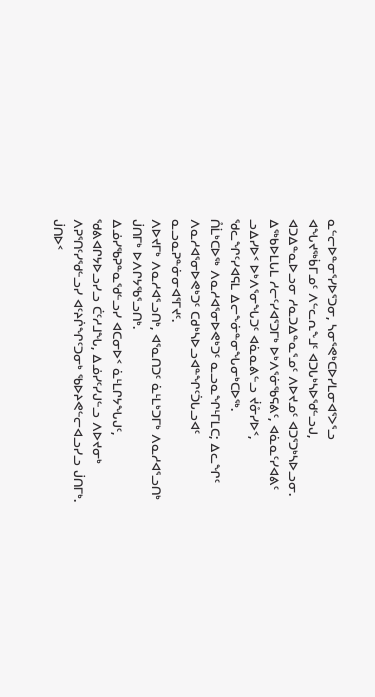ᓇᓪᓕᐅᓐᓂᕐᓯᐅᕐᑐᓂ, ᓴᓂᕐᕙᒃᑕᐅᓯᒪᓂᐊᕐᐳᕐᓗ ᐊᖓᔪᖅᑳᒥᓄᑦ ᐱᓪᓚᕆᖕᒧᑦ ᐊᑐᒐᒃᓴᐅᖁᓪᓗᒍ, ᐊᑐᐃᓐᓇᐅᓗᓂ ᓱᓇᑐᐃᓐᓇᕐᓄᑦ ᐱᐅᔪᓄᑦ ᐊᑐᕐᑐᒃᓴᐅᓗᓂ.
ᐃᖅᑲᐅᒪᒐᒪ ᓱᓕᑦᓯᐊᕐᑐᒥᒃ ᐅᒃᐱᕐᓃᖃᕋᕕᑦ, ᐊᓈᓇᑦᓯᐊᕕᑦ ᓗᐃᓯᐅᑉ ᐅᒃᐱᕐᓂᖓᑐᑦ ᐊᓈᓇᕕᓪᓗ ᔫᓁᓯᐅᑉ, ᖁᓚᖏᑦᓯᐊᕋᒪ ᐃᓕᖕᓃᓐᓂᖓᓂᒃᑕᐅᖅ.
ᑍᒫᒃᑕᐅᖅ ᐱᓇᓱᐊᕐᓂᐅᕙᒃᑐᑦ ᓇᓗᓇᖏᒻᒥᒪᑕ; ᐃᓚᖏᑦ ᐱᓇᓱᐊᕐᓂᐅᕙᒃᑐᑦ ᑕᑯᒃᓴᐅᓗᐊᓐᖏᑦᑑᒐᓗᐊᑦ ᓇᓗᓇᕈᓐᓃᓂᐊᕐᒥᔪᑦ.
ᐱᐅᔪᒥᒃ ᐱᓇᓱᐊᕐᓗᑎᒃ, ᐊᕐᓇᑎᑐᑦ ᓈᒻᒪᒃᑐᒥᒃ ᐱᓇᓱᐊᕐᓗᑎᒃ ᒎᑎᒥᒃ ᐅᐱᒋᔭᖃᕐᓗᑎᒃ.
ᐃᓅᓯᖃᕈᓐᓇᖁᓪᓗᓯ ᐊᑕᓂᐅᑉ ᓈᒻᒪᒋᔭᖓᒍᑦ, ᖁᕕᐊᒋᔭᐅᓗᓯᓗ ᑖᑦᓱᒧᖓ, ᐃᓅᓯᑦᓯᒍᓪᓗ ᐱᐅᔪᓂᒃ ᐱᕈᕐᑎᑦᓯᖁᓪᓗᓯ ᐊᑦᔨᒌᖏᑦᑐᓂᒃ ᖃᐅᔨᕙᓪᓕᐊᓗᓯᓗ ᒎᑎᒥᒃ.
ᒎᑎᐅᑉ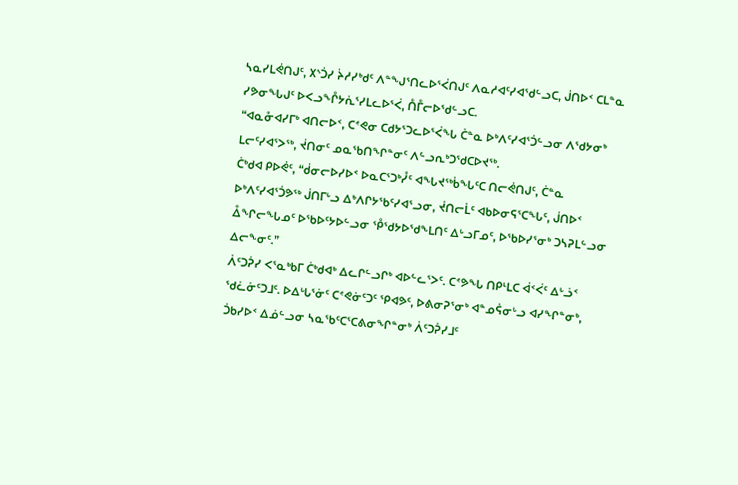ᓴᓇᓯᒪᕚᑎᒍᑦ, ᙭ᔅᑑᓯ ᔩᓱᓯᒃᑯᑦ ᐱᓐᖑᕐᑎᓚᐅᕐᐹᑎᒍᑦ ᐱᓇᓱᐊᑦᓯᐊᖁᓪᓗᑕ, ᒎᑎᐅᑉ ᑕᒪᓐᓇ ᓯᕗᓂᖓᒍᑦ ᐅᐸᓗᖕᒊᔭᕇᕐᓯᒪᓚᐅᕐᐹ, ᑍᒤᓕᐅᖁᓪᓗᑕ.
“ᐊᓇᓁᐊᓯᒥᒃ ᐊᑎᓕᐅᑉ, ᑕᕝᕙᓂ ᑕᑯᔭᕐᑐᓚᐅᕐᐹᖓ ᑖᓐᓇ ᐅᒃᐱᑦᓯᐊᕐᑑᓪᓗᓂ ᐱᖁᔭᓂᒃ ᒪᓕᑦᓯᐊᕐᐳᖅ, ᔫᑎᓂᑦ ᓄᓇᖃᑎᖏᓐᓂᑦ ᐱᓪᓗᕆᒃᑐᖁᑕᐅᔪᖅ.
ᑖᒃᑯᐊ ᑭᐅᕚᑦ, “ᑰᓂᓕᐅᓯᐅᑉ ᐅᓇᑕᕐᑐᒃᓮᑦ ᐊᖓᔪᖅᑳᖓᑦᑕ ᑎᓕᕚᑎᒍᑦ, ᑖᓐᓇ ᐅᒃᐱᑦᓯᐊᕐᑑᕗᖅ ᒎᑎᒥᒡᓗ ᐃᒃᐱᒋᔭᖃᑦᓯᐊᕐᓗᓂ, ᔫᑎᓕᒫᑦ ᐊᑲᐅᓂᕋᕐᑕᖓᑦ, ᒎᑎᐅᑉ ᐂᖏᓕᖓᓄᑦ ᐅᖃᐅᑦᔭᐅᓪᓗᓂ ᕾᖁᔭᐅᖁᖕᒪᑎᑦ ᐃᒡᓗᒥᓄᑦ, ᐅᖃᐅᓯᕐᓂᒃ ᑐᓴᕈᒪᓪᓗᓂ ᐃᓕᖕᓂᑦ.”
ᐲᑦᑐᕉᓯ ᐸᕐᓇᒃᑲᒥ ᑖᒃᑯᐊᒃ ᐃᓚᒋᓪᓗᒋᒃ ᐊᐅᓪᓚᕐᐳᑦ. ᑕᕝᕗᖓ ᑎᑭᒻᒪᑕ ᐋᑉᐹᑦ ᐃᒡᓘᑉ ᖁᓛᓃᑦᑐᒧᑦ. ᐅᐃᒡᒐᕐᓃᑦ ᑕᕝᕙᓃᑦᑐᑦ ᕿᐊᕗᑦ, ᐅᕕᓂᕈᕐᓂᒃ ᐊᓐᓄᕌᓂᒡᓗ ᐊᓯᖏᓐᓂᒃ, ᑑᑲᓯᐅᑉ ᐃᓅᓪᓗᓂ ᓴᓇᖃᑦᑕᕐᑕᕕᓂᖏᓐᓂᒃ ᐲᑦᑐᕉᓯᒧᑦ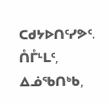ᑕᑯᔭᐅᑎᑦᓯᕗᑦ.
ᑍᒤᒻᒪᑦ, ᐃᓅᖃᑎᒃᑲ,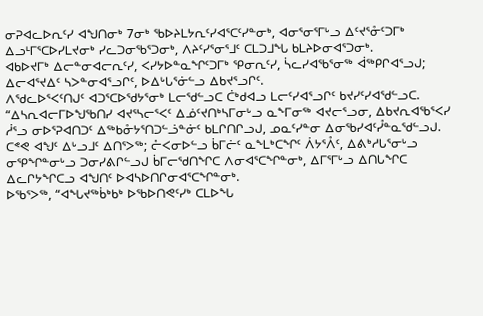ᓂᕈᐊᓚᐅᕆᑦᓯ ᐊᖑᑎᓂᒃ 7ᓂᒃ ᖃᐅᔨᒪᔭᕆᑦᓯᐊᕐᑕᑦᓯᓐᓂᒃ, ᐊᓂᕐᓂᕐᒥᒡᓗ ᐃᑦᔪᕐᓁᑦᑐᒥᒃ ᐃᓗᒻᒥᕐᑕᐅᓯᒪᔪᓂᒃ ᓯᓚᑐᓂᖃᕐᑐᓂᒃ, ᐱᔨᑦᓯᕐᓂᕐᒧᑦ ᑕᒪᑐᒧᖓ ᑲᒪᔨᐅᓂᐊᕐᑐᓂᒃ.
ᐊᑲᐅᔪᒥᒃ ᐃᓕᓐᓂᐊᓕᕆᑦᓯ, ᐸᓯᔭᐅᓐᓇᖏᑦᑐᒥᒃ ᕿᓂᕆᑦᓯ, ᓵᓚᓯᐊᖃᕐᓂᖅ ᐋᖅᑭᒋᐊᕐᓗᒍ; ᐃᓕᐊᕐᔪᐃᑦ ᓴᐳᓐᓂᐊᕐᓗᒋᑦ, ᐅᐃᒡᒐᕐᓃᓪᓗ ᐃᑲᔪᕐᓗᒋᑦ.
ᐱᖁᓚᐅᕐᐸᑦᑎᒍᑦ ᐊᑐᕐᑕᐅᖁᔭᕐᓂᒃ ᒪᓕᖁᓪᓗᑕ ᑖᒃᑯᐊᓗ ᒪᓕᑦᓯᐊᕐᓗᒋᑦ ᑲᔪᓯᑦᓯᐊᖁᓪᓗᑕ.
“ᐃᓴᕆᐊᓕᒥᐅᖑᖃᑎᓯ ᐊᔪᕐᓴᓕᕐᐸᑦ ᐃᓅᑦᔪᑎᒃᓴᒥᓂᒡᓗ ᓇᖕᒥᓂᖅ ᐊᔪᓕᕐᓗᓂ, ᐃᑲᔪᕆᐊᖃᕐᐸᓯ ᓲᕐᓗ ᓂᐅᕐᕈᐊᑎᑐᑦ ᐃᖅᑲᓁᔭᕐᑎᑐᓪᓘᓐᓃᑦ ᑲᒪᒋᑎᒋᓗᒍ, ᓄᓇᑦᓯᓐᓂ ᐃᓂᖃᓯᐊᑦᓮᓐᓇᖁᓪᓗᒍ.
ᑕᕝᕙ ᐊᖑᑦ ᐃᒡᓗᒧᑦ ᐃᑎᕐᐳᖅ; ᓔᐸᓂᐅᓪᓗ ᑳᒥᓖᑦ ᓇᖕᒪᒃᑕᖏᑦ ᐲᔭᕐᐰᑦ, ᐃᕕᒃᓱᒐᕐᓂᒡᓗ ᓂᕿᖏᓐᓂᒡᓗ ᑐᓂᓯᕕᒋᓪᓗᒍ ᑳᒥᓕᖁᑎᖏᑕ ᐱᓂᐊᕐᑕᖏᓐᓂᒃ, ᐃᒥᕐᒥᒡᓗ ᐃᑎᒐᖏᑕ ᐃᓚᒋᔭᖏᑕᓗ ᐊᖑᑎᑦ ᐅᐊᓴᐅᑎᒋᓂᐊᕐᑕᖏᓐᓂᒃ.
ᐅᖃᕐᐳᖅ, “ᐊᖓᔪᖅᑳᒃᑲᒃ ᐅᖃᐅᑎᕙᑦᓯᒃ ᑕᒪᐅᖓ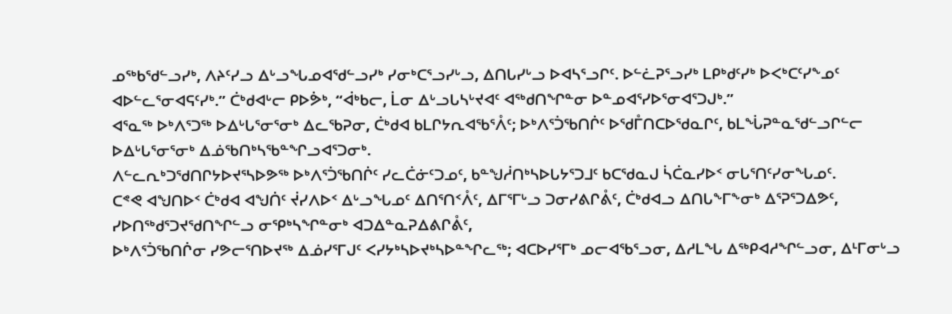ᓄᖅᑲᖁᓪᓗᓯᒃ, ᐱᔨᑦᓯᓗ ᐃᒡᓗᖓᓄᐊᖁᓪᓗᓯᒃ ᓯᓂᒃᑕᕐᓗᓯᒡᓗ, ᐃᑎᒐᓯᒡᓗ ᐅᐊᓴᕐᓗᒋᑦ. ᐅᓪᓛᕈᕐᓗᓯᒃ ᒪᑭᒃᑯᑦᓯᒃ ᐅᐸᒃᑕᑦᓯᖕᓄᑦ ᐊᐅᓪᓚᕐᓂᐊᕋᑦᓯᒃ.” ᑖᒃᑯᐊᒡᓕ ᑭᐅᕘᒃ, “ᐋᒃᑲᓕ, ᒫᓂ ᐃᒡᓗᒐᓴᒡᔪᐊᑦ ᐊᖅᑯᑎᖏᓐᓂ ᐅᓐᓄᐊᕐᓯᐅᕐᓂᐊᕐᑐᒍᒃ.”
ᐊᕐᓇᖅ ᐅᒃᐱᕐᑐᖅ ᐅᐃᒡᒐᕐᓂᕐᓂᒃ ᐃᓚᖃᕈᓂ, ᑖᒃᑯᐊ ᑲᒪᒋᔭᕆᐊᖃᕐᐰᑦ; ᐅᒃᐱᕐᑑᖃᑎᒌᑦ ᐅᖁᒤᑎᑕᐅᖁᓇᒋᑦ, ᑲᒪᖔᕈᓐᓇᖁᓪᓗᒋᓪᓕ ᐅᐃᒡᒐᕐᓂᕐᓂᒃ ᐃᓅᖃᑎᒃᓴᖃᓐᖏᓗᐊᕐᑐᓂᒃ.
ᐱᓪᓚᕆᒃᑐᖁᑎᒋᔭᐅᔪᕐᓴᐅᕗᖅ ᐅᒃᐱᕐᑑᖃᑎᒌᑦ ᓯᓚᑖᓃᑦᑐᓄᑦ, ᑲᓐᖑᓲᑎᒃᓴᐅᒐᔭᕐᑐᒧᑦ ᑲᑕᖁᓇᒍ ᓵᑖᓇᓯᐅᑉ ᓂᒐᕐᑎᑦᓯᓂᖓᓄᑦ.
ᑕᕝᕙ ᐊᖑᑎᐅᑉ ᑖᒃᑯᐊ ᐊᖑᑏᑦ ᔫᓯᐱᐅᑉ ᐃᒡᓗᖓᓄᑦ ᐃᑎᕐᑎᑉᐰᑦ, ᐃᒥᕐᒥᒡᓗ ᑐᓂᓯᕕᒋᕔᑦ, ᑖᒃᑯᐊᓗ ᐃᑎᒐᖕᒥᖕᓂᒃ ᐃᕐᕈᕐᑐᐃᕗᑦ, ᓯᐅᑎᖅᑯᕐᑐᔪᖁᑎᖏᓪᓗ ᓂᕿᒃᓴᖏᓐᓂᒃ ᐊᑐᐃᓐᓇᕈᐃᕕᒋᕔᑦ,
ᐅᒃᐱᕐᑑᖃᑎᒌᓂ ᓯᕗᓕᕐᑎᐅᔪᖅ ᐃᓅᓯᕐᒥᒍᑦ ᐸᓯᔭᒃᓴᐅᔪᒃᓴᐅᓐᖏᓚᖅ; ᐊᑕᐅᓯᕐᒥᒃ ᓄᓕᐊᖃᕐᓗᓂ, ᐃᓱᒪᖓ ᐃᖅᑭᐊᓱᖏᓪᓗᓂ, ᐃᒻᒥᓂᒡᓗ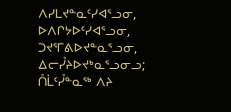ᐱᓯᒪᔪᓐᓇᑦᓯᐊᕐᓗᓂ, ᐅᐱᒋᔭᐅᑦᓯᐊᕐᓗᓂ, ᑐᔪᕐᒥᕕᐅᔪᓐᓇᕐᓗᓂ, ᐃᓕᓮᔨᐅᔪᒃᓇᕐᓗᓂᓗ;
ᑍᒫᑦᓮᓐᓇᖅ ᐱᔨ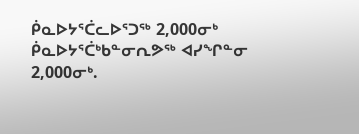ᑮᓇᐅᔭᕐᑖᓚᐅᕐᑐᖅ 2,000ᓂᒃ ᑮᓇᐅᔭᕐᑖᒃᑲᓐᓂᕆᕗᖅ ᐊᓯᖏᓐᓂ 2,000ᓂᒃ.